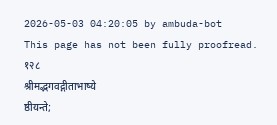2026-05-03 04:20:05 by ambuda-bot
This page has not been fully proofread.
१२८
श्रीमद्भगवद्गीताभाष्ये
ष्ठीयन्ते;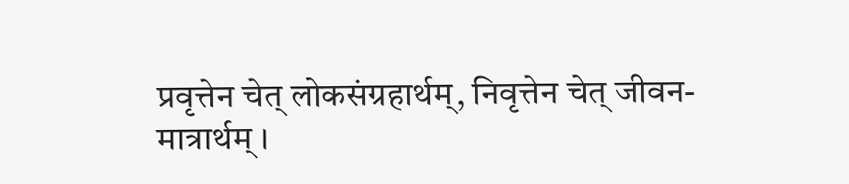प्रवृत्तेन चेत् लोकसंग्रहार्थम्, निवृत्तेन चेत् जीवन-
मात्रार्थम् ।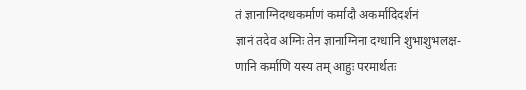तं ज्ञानाग्निदग्धकर्माणं कर्मादौ अकर्मादिदर्शनं
ज्ञानं तदेव अग्निः तेन ज्ञानाग्निना दग्धानि शुभाशुभलक्ष-
णानि कर्माणि यस्य तम् आहुः परमार्थतः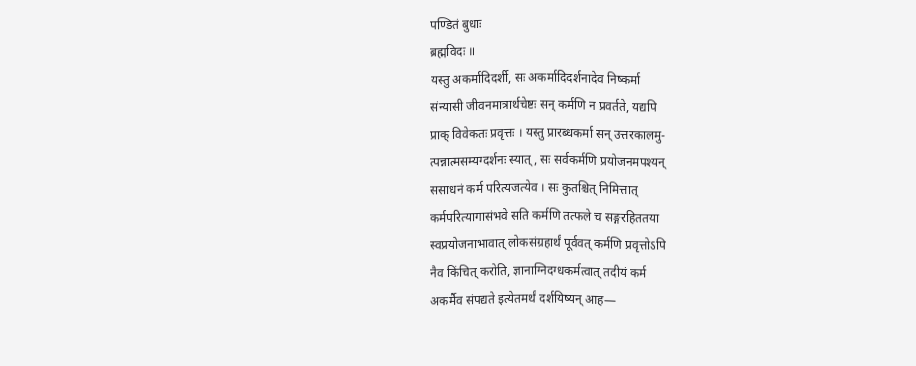पण्डितं बुधाः
ब्रह्मविदः ॥
यस्तु अकर्मादिदर्शी, सः अकर्मादिदर्शनादेव निष्कर्मा
संन्यासी जीवनमात्रार्थचेष्टः सन् कर्मणि न प्रवर्तते, यद्यपि
प्राक् विवेकतः प्रवृत्तः । यस्तु प्रारब्धकर्मा सन् उत्तरकालमु-
त्पन्नात्मसम्यग्दर्शनः स्यात्, सः सर्वकर्मणि प्रयोजनमपश्यन्
ससाधनं कर्म परित्यजत्येव । सः कुतश्चित् निमित्तात्
कर्मपरित्यागासंभवे सति कर्मणि तत्फले च सङ्गरहिततया
स्वप्रयोजनाभावात् लोकसंग्रहार्थं पूर्ववत् कर्मणि प्रवृत्तोऽपि
नैव किंचित् करोति, ज्ञानाग्निदग्धकर्मत्वात् तदीयं कर्म
अकर्मैव संपद्यते इत्येतमर्थं दर्शयिष्यन् आह—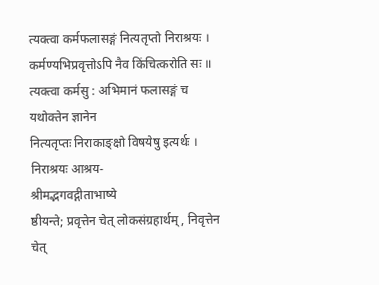त्यक्त्वा कर्मफलासङ्गं नित्यतृप्तो निराश्रयः ।
कर्मण्यभिप्रवृत्तोऽपि नैव किंचित्करोति सः ॥
त्यक्त्वा कर्मसु : अभिमानं फलासङ्गं च यथोक्तेन ज्ञानेन
नित्यतृप्तः निराकाङ्क्षो विषयेषु इत्यर्थः । निराश्रयः आश्रय-
श्रीमद्भगवद्गीताभाष्ये
ष्ठीयन्ते; प्रवृत्तेन चेत् लोकसंग्रहार्थम्, निवृत्तेन चेत्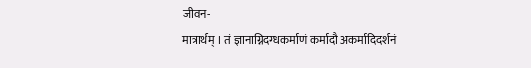जीवन-
मात्रार्थम् । तं ज्ञानाग्निदग्धकर्माणं कर्मादौ अकर्मादिदर्शनं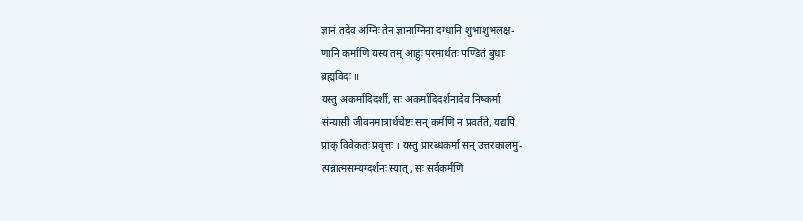ज्ञानं तदेव अग्निः तेन ज्ञानाग्निना दग्धानि शुभाशुभलक्ष-
णानि कर्माणि यस्य तम् आहुः परमार्थतः पण्डितं बुधाः
ब्रह्मविदः ॥
यस्तु अकर्मादिदर्शी, सः अकर्मादिदर्शनादेव निष्कर्मा
संन्यासी जीवनमात्रार्थचेष्टः सन् कर्मणि न प्रवर्तते, यद्यपि
प्राक् विवेकतः प्रवृत्तः । यस्तु प्रारब्धकर्मा सन् उत्तरकालमु-
त्पन्नात्मसम्यग्दर्शनः स्यात्, सः सर्वकर्मणि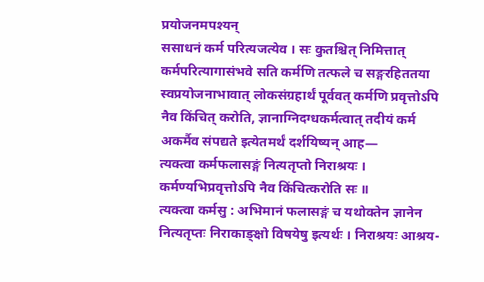प्रयोजनमपश्यन्
ससाधनं कर्म परित्यजत्येव । सः कुतश्चित् निमित्तात्
कर्मपरित्यागासंभवे सति कर्मणि तत्फले च सङ्गरहिततया
स्वप्रयोजनाभावात् लोकसंग्रहार्थं पूर्ववत् कर्मणि प्रवृत्तोऽपि
नैव किंचित् करोति, ज्ञानाग्निदग्धकर्मत्वात् तदीयं कर्म
अकर्मैव संपद्यते इत्येतमर्थं दर्शयिष्यन् आह—
त्यक्त्वा कर्मफलासङ्गं नित्यतृप्तो निराश्रयः ।
कर्मण्यभिप्रवृत्तोऽपि नैव किंचित्करोति सः ॥
त्यक्त्वा कर्मसु : अभिमानं फलासङ्गं च यथोक्तेन ज्ञानेन
नित्यतृप्तः निराकाङ्क्षो विषयेषु इत्यर्थः । निराश्रयः आश्रय-